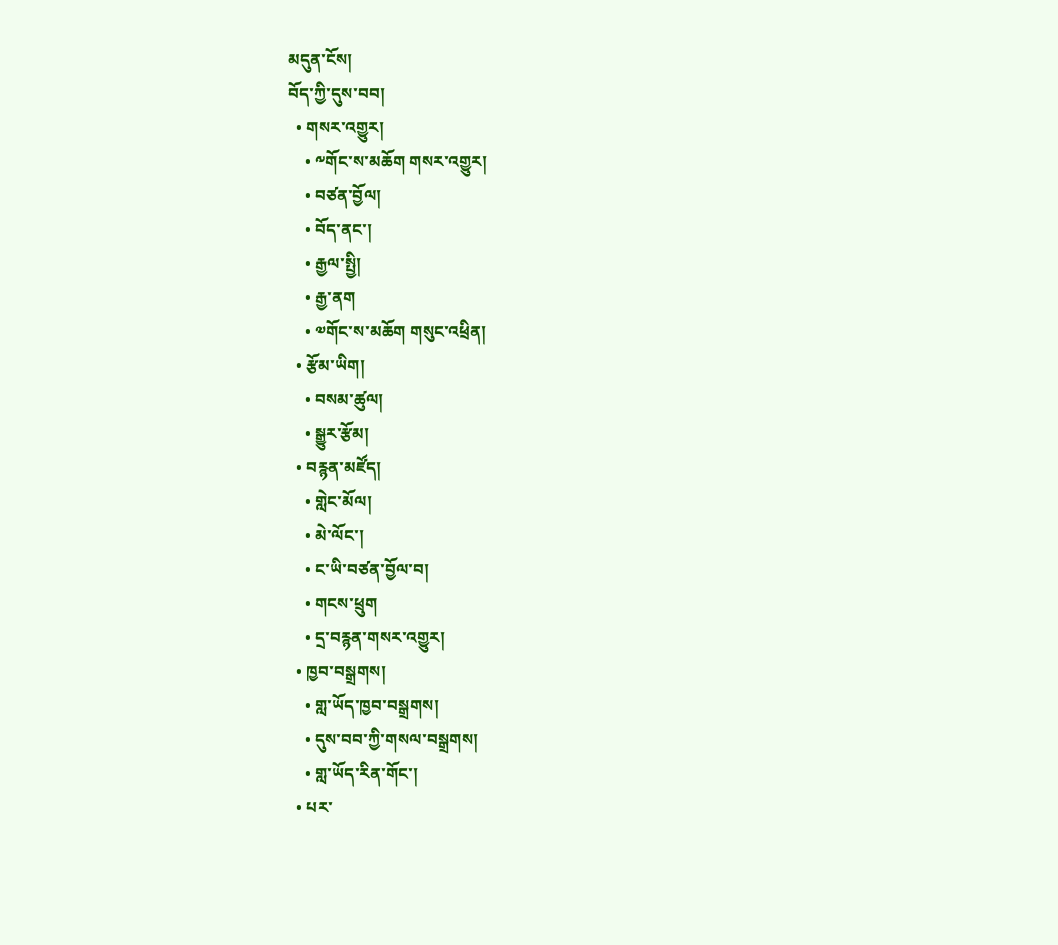མདུན་ངོས།
བོད་ཀྱི་དུས་བབ།
  • གསར་འགྱུར།
    • ༸གོང་ས་མཆོག གསར་འགྱུར།
    • བཙན་བྱོལ།
    • བོད་ནང་།
    • རྒྱལ་སྤྱི།
    • རྒྱ་ནག
    • ༧གོང་ས་མཆོག གསུང་འཕྲིན།
  • རྩོམ་ཡིག།
    • བསམ་ཚུལ།
    • སྒྱུར་རྩོམ།
  • བརྙན་མཛོད།
    • གླེང་མོལ།
    • མེ་ལོང་།
    • ང་ཡི་བཙན་བྱོལ་བ།
    • གངས་ཕྲུག
    • དྲ་བརྙན་གསར་འགྱུར།
  • ཁྱབ་བསྒྲགས།
    • གླ་ཡོད་ཁྱབ་བསྒྲགས།
    • དུས་བབ་ཀྱི་གསལ་བསྒྲགས།
    • གླ་ཡོད་རིན་གོང་།
  • པར་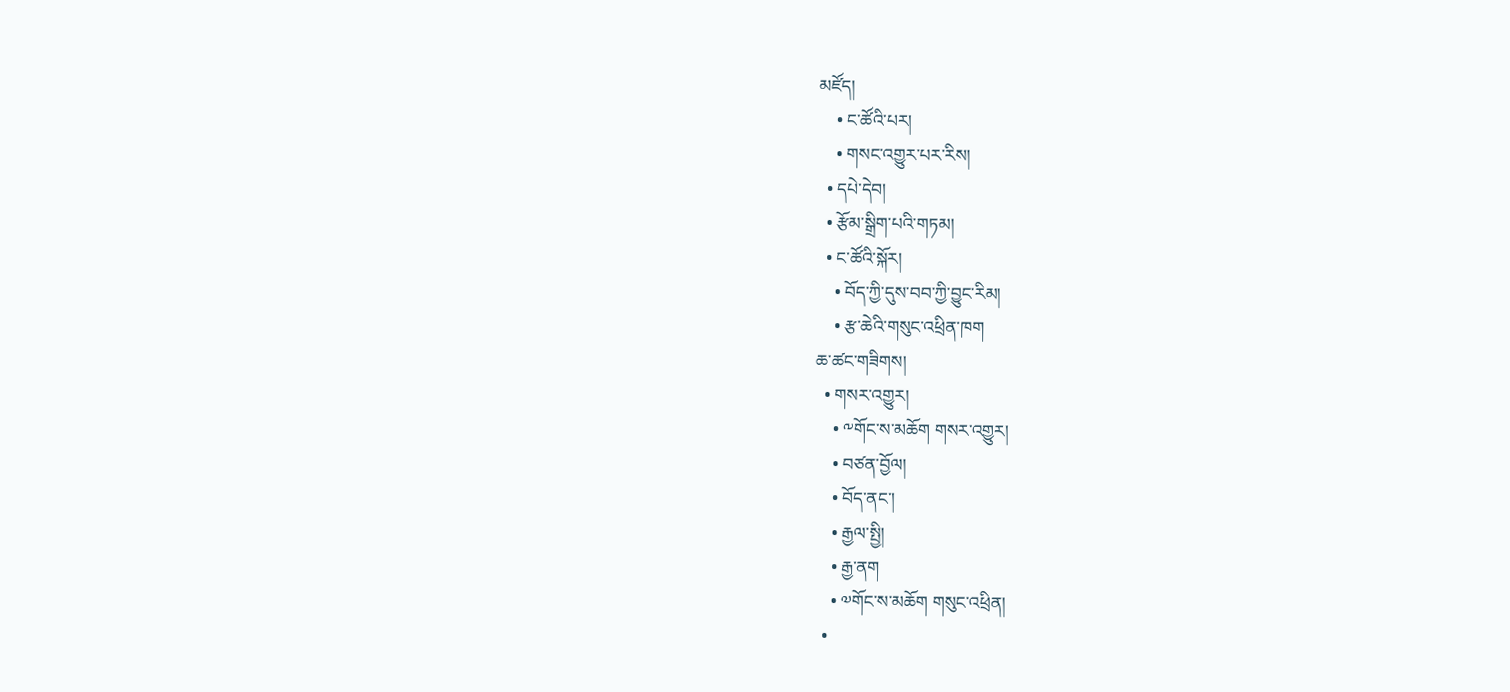མཛོད།
    • ང་ཚོའི་པར།
    • གསང་འགྱུར་པར་རིས།
  • དཔེ་དེབ།
  • རྩོམ་སྒྲིག་པའི་གཏམ།
  • ང་ཚོའི་སྐོར།
    • བོད་ཀྱི་དུས་བབ་ཀྱི་བྱུང་རིམ།
    • རྩ་ཆེའི་གསུང་འཕྲིན་ཁག
ཆ་ཚང་གཟིགས།
  • གསར་འགྱུར།
    • ༸གོང་ས་མཆོག གསར་འགྱུར།
    • བཙན་བྱོལ།
    • བོད་ནང་།
    • རྒྱལ་སྤྱི།
    • རྒྱ་ནག
    • ༧གོང་ས་མཆོག གསུང་འཕྲིན།
  •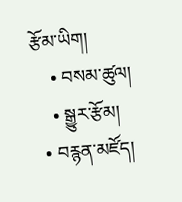རྩོམ་ཡིག།
    • བསམ་ཚུལ།
    • སྒྱུར་རྩོམ།
  • བརྙན་མཛོད།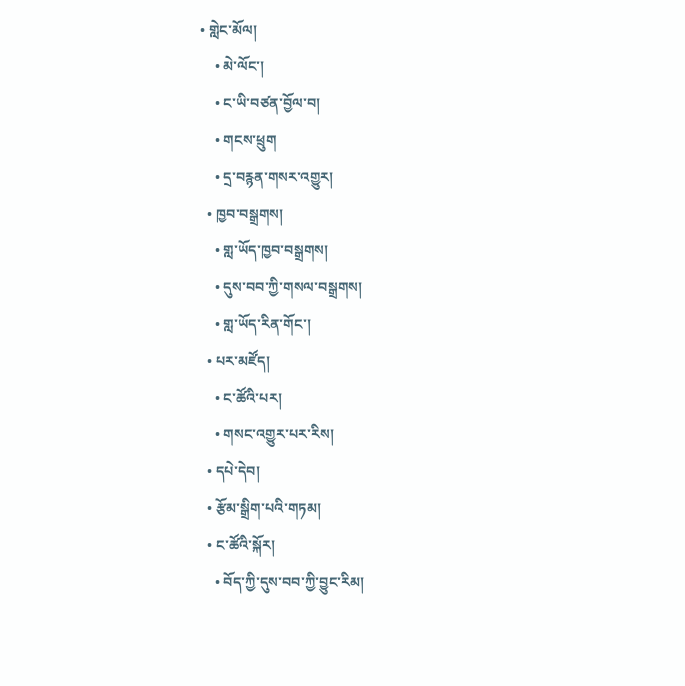• གླེང་མོལ།
    • མེ་ལོང་།
    • ང་ཡི་བཙན་བྱོལ་བ།
    • གངས་ཕྲུག
    • དྲ་བརྙན་གསར་འགྱུར།
  • ཁྱབ་བསྒྲགས།
    • གླ་ཡོད་ཁྱབ་བསྒྲགས།
    • དུས་བབ་ཀྱི་གསལ་བསྒྲགས།
    • གླ་ཡོད་རིན་གོང་།
  • པར་མཛོད།
    • ང་ཚོའི་པར།
    • གསང་འགྱུར་པར་རིས།
  • དཔེ་དེབ།
  • རྩོམ་སྒྲིག་པའི་གཏམ།
  • ང་ཚོའི་སྐོར།
    • བོད་ཀྱི་དུས་བབ་ཀྱི་བྱུང་རིམ།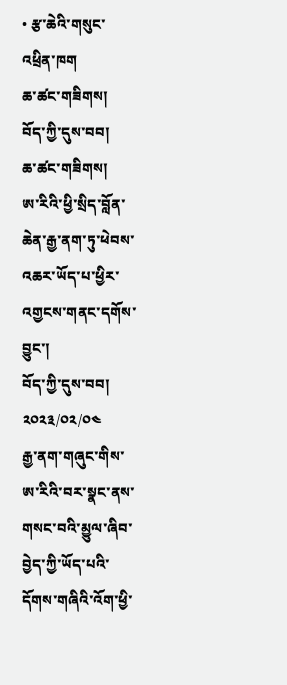• རྩ་ཆེའི་གསུང་འཕྲིན་ཁག
ཆ་ཚང་གཟིགས།
བོད་ཀྱི་དུས་བབ།
ཆ་ཚང་གཟིགས།
ཨ་རིའི་ཕྱི་སྲིད་བློན་ཆེན་རྒྱ་ནག་ཏུ་ཕེབས་འཆར་ཡོད་པ་ཕྱིར་འགྱངས་གནང་དགོས་བྱུང་།
བོད་ཀྱི་དུས་བབ།
༢༠༢༣/༠༢/༠༤
རྒྱ་ནག་གཞུང་གིས་ཨ་རིའི་བར་སྣང་ནས་གསང་བའི་མྱུལ་ཞིབ་བྱེད་ཀྱི་ཡོད་པའི་དོགས་གཞིའི་འོག་ཕྱི་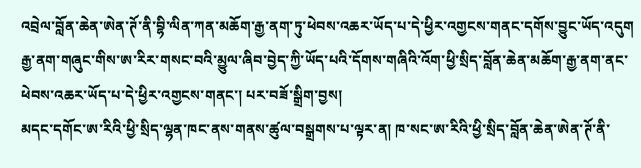འབྲེལ་བློན་ཆེན་ཨེན་ཊོ་ནི་བྷི་ལིན་ཀན་མཆོག་རྒྱ་ནག་ཏུ་ཕེབས་འཆར་ཡོད་པ་དེ་ཕྱིར་འགྱངས་གནང་དགོས་བྱུང་ཡོད་འདུག
རྒྱ་ནག་གཞུང་གིས་ཨ་རིར་གསང་བའི་མྱུལ་ཞིབ་བྱེད་ཀྱི་ཡོད་པའི་དོགས་གཞིའི་འོག་ཕྱི་སྲིད་བློན་ཆེན་མཆོག་རྒྱ་ནག་ནང་ཕེབས་འཆར་ཡོད་པ་དེ་ཕྱིར་འགྱངས་གནང་། པར་བཟོ་སྒྲིག་བྱས།
མདང་དགོང་ཨ་རིའི་ཕྱི་སྲིད་ལྷན་ཁང་ནས་གནས་ཚུལ་བསྒྲགས་པ་ལྟར་ན། ཁ་སང་ཨ་རིའི་ཕྱི་སྲིད་བློན་ཆེན་ཨེན་ཊོ་ནི་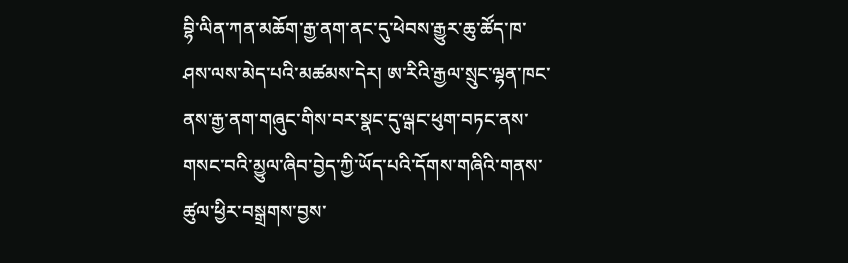བྷི་ལིན་ཀན་མཆོག་རྒྱ་ནག་ནང་དུ་ཕེབས་རྒྱུར་ཆུ་ཚོད་ཁ་ཤས་ལས་མེད་པའི་མཚམས་དེར། ཨ་རིའི་རྒྱལ་སྲུང་ལྷན་ཁང་ནས་རྒྱ་ནག་གཞུང་གིས་བར་སྣང་དུ་ལྒང་ཕུག་བཏང་ནས་གསང་བའི་མྱུལ་ཞིབ་བྱེད་ཀྱི་ཡོད་པའི་དོགས་གཞིའི་གནས་ཚུལ་ཕྱིར་བསྒྲགས་བྱས་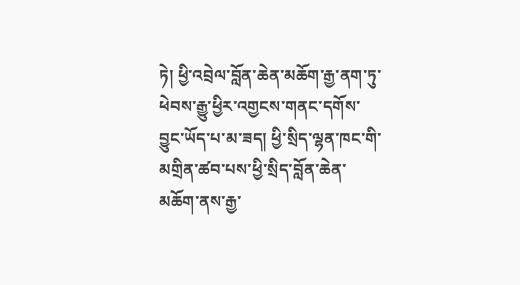ཏེ། ཕྱི་འབྲེལ་བློན་ཆེན་མཆོག་རྒྱ་ནག་ཏུ་ཕེབས་རྒྱུ་ཕྱིར་འགྱངས་གནང་དགོས་བྱུང་ཡོད་པ་མ་ཟད། ཕྱི་སྲིད་ལྷན་ཁང་གི་མགྲིན་ཚབ་པས་ཕྱི་སྲིད་བློན་ཆེན་མཆོག་ནས་རྒྱ་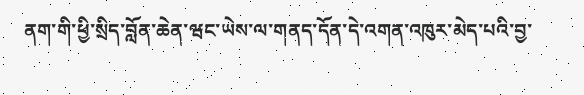ནག་གི་ཕྱི་སྲིད་བློན་ཆེན་ཝང་ཡེས་ལ་གནད་དོན་དེ་འགན་འཁུར་མེད་པའི་བྱ་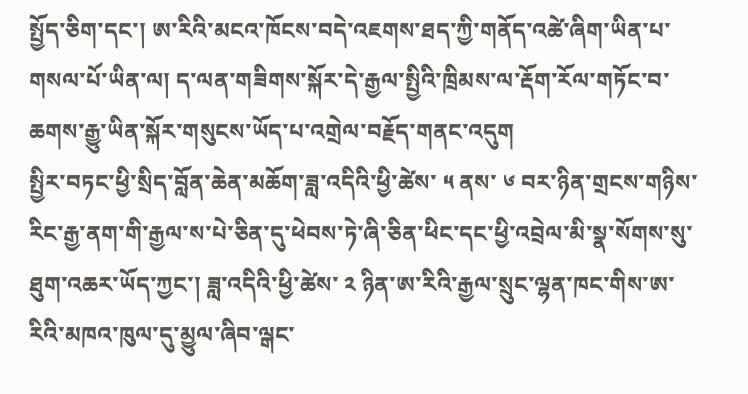སྤྱོད་ཅིག་དང་། ཨ་རིའི་མངའ་ཁོངས་བདེ་འཇགས་ཐད་ཀྱི་གནོད་འཚེ་ཞིག་ཡིན་པ་གསལ་པོ་ཡིན་ལ། ད་ལན་གཟིགས་སྐོར་དེ་རྒྱལ་སྤྱིའི་ཁྲིམས་ལ་རྡོག་རོལ་གཏོང་བ་ཆགས་རྒྱུ་ཡིན་སྐོར་གསུངས་ཡོད་པ་འགྲེལ་བརྗོད་གནང་འདུག
སྤྱིར་བཏང་ཕྱི་སྲིད་བློན་ཆེན་མཆོག་ཟླ་འདིའི་ཕྱི་ཚེས་ ༥ ནས་ ༦ བར་ཉིན་གྲངས་གཉིས་རིང་རྒྱ་ནག་གི་རྒྱལ་ས་པེ་ཅིན་དུ་ཕེབས་ཏེ་ཞི་ཅིན་ཕིང་དང་ཕྱི་འབྲེལ་མི་སྣ་སོགས་སུ་ཐུག་འཆར་ཡོད་ཀྱང་། ཟླ་འདིའི་ཕྱི་ཚེས་ ༢ ཉིན་ཨ་རིའི་རྒྱལ་སྲུང་ལྷན་ཁང་གིས་ཨ་རིའི་མཁའ་ཁུལ་དུ་མྱུལ་ཞིབ་ལྒང་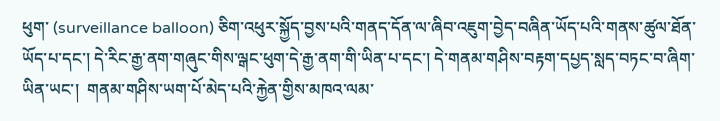ཕུག་ (surveillance balloon) ཅིག་འཕུར་སྐྱོད་བྱས་པའི་གནད་དོན་ལ་ཞིབ་འཇུག་བྱེད་བཞིན་ཡོད་པའི་གནས་ཚུལ་ཐོན་ཡོད་པ་དང་། དེ་རིང་རྒྱ་ནག་གཞུང་གིས་ལྒང་ཕུག་དེ་རྒྱ་ནག་གི་ཡིན་པ་དང་། དེ་གནམ་གཤིས་བརྟག་དཔྱད་སླད་བཏང་བ་ཞིག་ཡིན་ཡང་།  གནམ་གཤིས་ཡག་པོ་མེད་པའི་རྐྱེན་གྱིས་མཁའ་ལམ་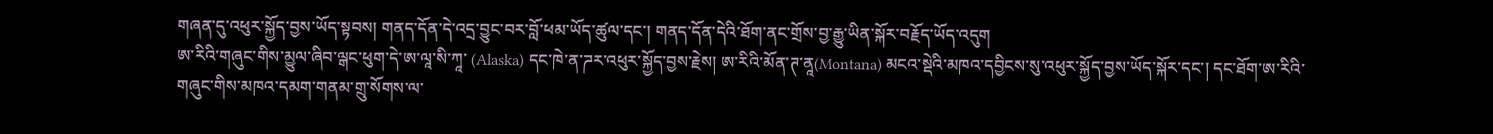གཞན་དུ་འཕུར་སྐྱོད་བྱས་ཡོད་སྟབས། གནད་དོན་དེ་འདྲ་བྱུང་བར་བློ་ཕམ་ཡོད་ཚུལ་དང་། གནད་དོན་དེའི་ཐོག་ནང་གྲོས་བྱ་རྒྱུ་ཡིན་སྐོར་བརྗོད་ཡོད་འདུག
ཨ་རིའི་གཞུང་གིས་མྱུལ་ཞིབ་ལྒང་ཕུག་དེ་ཨ་ལཱ་སི་ཀཱ་ (Alaska) དང་ཁེ་ན་ཌར་འཕུར་སྐྱོད་བྱས་རྗེས། ཨ་རིའི་མོན་ཊ་ནཱ(Montana) མངའ་སྡེའི་མཁའ་དབྱིངས་སུ་འཕུར་སྐྱོད་བྱས་ཡོད་སྐོར་དང་། དང་ཐོག་ཨ་རིའི་གཞུང་གིས་མཁའ་དམག་གནམ་གྲུ་སོགས་ལ་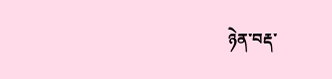ཉེན་བརྡ་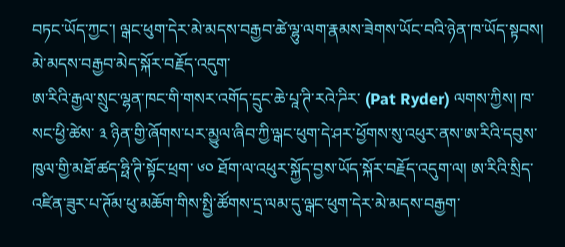བཏང་ཡོད་ཀྱང་། ལྒང་ཕུག་དེར་མེ་མདས་བརྒྱབ་ཚེ་ལྷུ་ལག་རྣམས་ཟེགས་ཡོང་བའི་ཉེན་ཁ་ཡོད་སྟབས། མེ་མདས་བརྒྱབ་མེད་སྐོར་བརྗོད་འདུག་
ཨ་རིའི་རྒྱལ་སྲུང་ལྷན་ཁང་གི་གསར་འགོད་དྲུང་ཆེ་པཱ་ཊི་རའེ་ཌིར་ (Pat Ryder) ལགས་ཀྱིས། ཁ་སང་ཕྱི་ཚེས་ ༣ ཉིན་གྱི་ཞོགས་པར་མྱུལ་ཞིབ་ཀྱི་ལྒང་ཕུག་དེ་ཤར་ཕྱོགས་སུ་འཕུར་ནས་ཨ་རིའི་དབུས་ཁུལ་གྱི་མཐོ་ཚད་ཧྥི་ཊི་སྟོང་ཕྲག་ ༦༠ ཐོག་ལ་འཕུར་སྐྱོད་བྱས་ཡོད་སྐོར་བརྗོད་འདུག་ལ། ཨ་རིའི་སྲིད་འཛིན་ཟུར་པ་ཊོམ་ཕུ་མཆོག་གིས་སྤྱི་ཚོགས་དྲ་ལམ་དུ་ལྒང་ཕུག་དེར་མེ་མདས་བརྒྱག་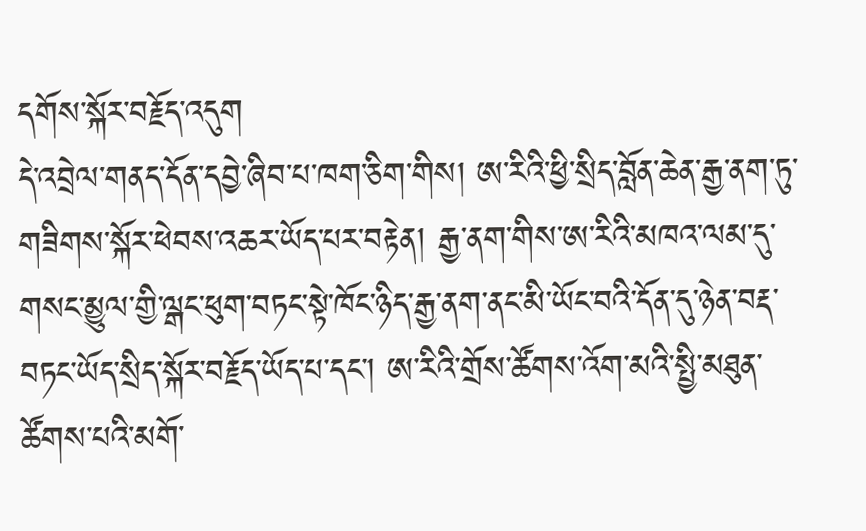དགོས་སྐོར་བརྗོད་འདུག
དེ་འབྲེལ་གནད་དོན་དབྱེ་ཞིབ་པ་ཁག་ཅིག་གིས། ཨ་རིའི་ཕྱི་སྲིད་བློན་ཆེན་རྒྱ་ནག་ཏུ་གཟིགས་སྐོར་ཕེབས་འཆར་ཡོད་པར་བརྟེན། རྒྱ་ནག་གིས་ཨ་རིའི་མཁའ་ལམ་དུ་གསང་མྱུལ་གྱི་ལྒང་ཕུག་བཏང་སྟེ་ཁོང་ཉིད་རྒྱ་ནག་ནང་མི་ཡོང་བའི་དོན་དུ་ཉེན་བརྡ་བཏང་ཡོད་སྲིད་སྐོར་བརྗོད་ཡོད་པ་དང་། ཨ་རིའི་གྲོས་ཚོགས་འོག་མའི་སྤྱི་མཐུན་ཚོགས་པའི་མགོ་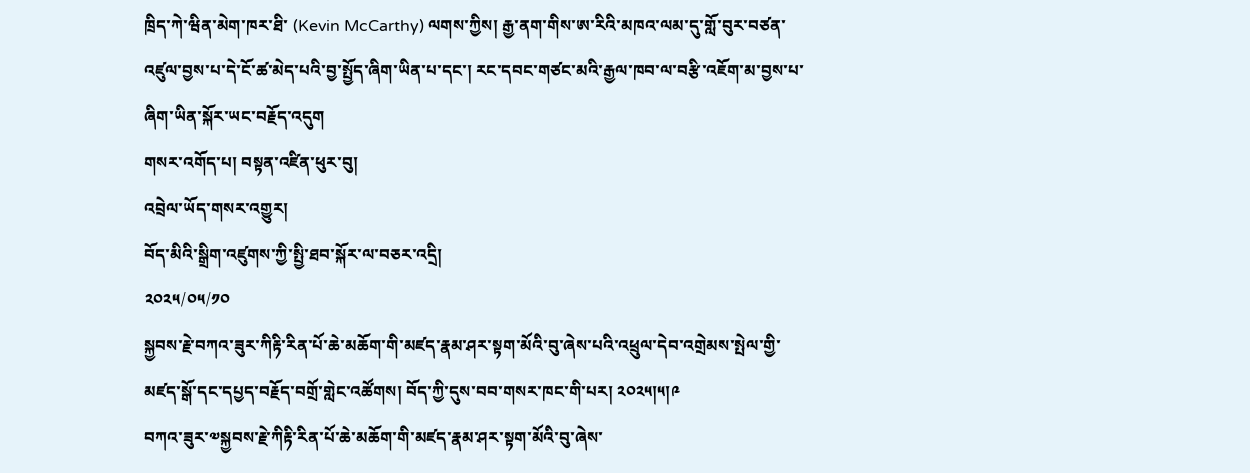ཁྲིད་ཀེ་ཝིན་མེག་ཁར་ཐི་ (Kevin McCarthy) ལགས་ཀྱིས། རྒྱ་ནག་གིས་ཨ་རིའི་མཁའ་ལམ་དུ་གློ་བུར་བཙན་འཛུལ་བྱས་པ་དེ་ངོ་ཚ་མེད་པའི་བྱ་སྤྱོད་ཞིག་ཡིན་པ་དང་། རང་དབང་གཙང་མའི་རྒྱལ་ཁབ་ལ་བརྩི་འཇོག་མ་བྱས་པ་ཞིག་ཡིན་སྐོར་ཡང་བརྗོད་འདུག
གསར་འགོད་པ། བསྟན་འཛིན་ཕུར་བུ།
འབྲེལ་ཡོད་གསར་འགྱུར།
བོད་མིའི་སྒྲིག་འཛུགས་ཀྱི་སྤྱི་ཐབ་སྐོར་ལ་བཅར་འདྲི།
༢༠༢༥/༠༥/༡༠
སྐྱབས་རྗེ་བཀའ་ཟུར་ཀིརྟི་རིན་པོ་ཆེ་མཆོག་གི་མཛད་རྣམ་ཤར་སྟག་མོའི་བུ་ཞེས་པའི་འཕྲུལ་དེབ་འགྲེམས་སྤེལ་གྱི་མཛད་སྒོ་དང་དཔྱད་བརྗོད་བགྲོ་གླེང་འཚོགས། བོད་ཀྱི་དུས་བབ་གསར་ཁང་གི་པར། ༢༠༢༥།༥།༩
བཀའ་ཟུར་༧སྐྱབས་རྗེ་ཀིརྟི་རིན་པོ་ཆེ་མཆོག་གི་མཛད་རྣམ་ཤར་སྟག་མོའི་བུ་ཞེས་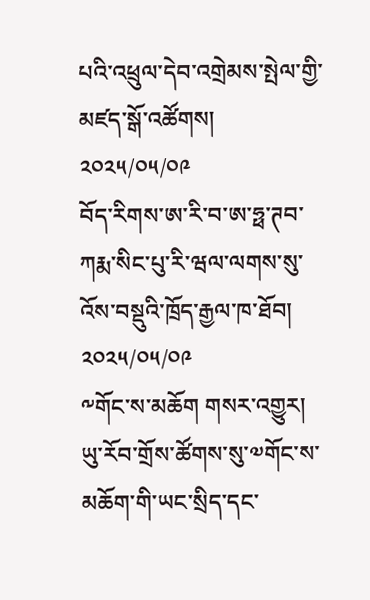པའི་འཕྲུལ་དེབ་འགྲེམས་སྤེལ་གྱི་མཛད་སྒོ་འཚོགས།
༢༠༢༥/༠༥/༠༩
བོད་རིགས་ཨ་རི་བ་ཨ་ཧྥ་ཊབ་ཀརྨ་སིང་པུ་རི་ཝལ་ལགས་སུ་འོས་བསྡུའི་ཁྲོད་རྒྱལ་ཁ་ཐོབ།
༢༠༢༥/༠༥/༠༩
༸གོང་ས་མཆོག གསར་འགྱུར།
ཡུ་རོབ་གྲོས་ཚོགས་སུ་༧གོང་ས་མཆོག་གི་ཡང་སྲིད་དང་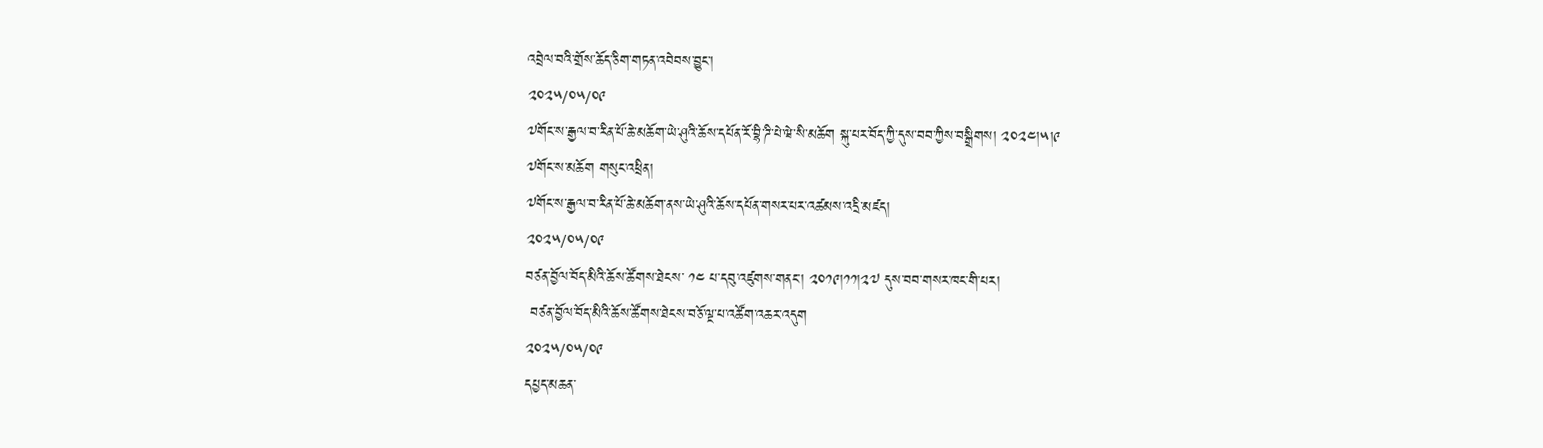འབྲེལ་བའི་གྲོས་ཆོད་ཅིག་གཏན་འབེབས་བྱུང་།
༢༠༢༥/༠༥/༠༩
༧གོང་ས་རྒྱལ་བ་རིན་པོ་ཆེ་མཆོག་ཡེ་ཤུའི་ཆོས་དཔོན་རོ་བྷི་ཌི་པེ་ཝེ་སི་མཆོག སྐུ་པར་བོད་ཀྱི་དུས་བབ་ཀྱིས་བསྒྲིགས། ༢༠༢༤།༥།༩
༧གོང་ས་མཆོག གསུང་འཕྲིན།
༧གོང་ས་རྒྱལ་བ་རིན་པོ་ཆེ་མཆོག་ནས་ཡེ་ཤུའི་ཆོས་དཔོན་གསར་པར་འཚམས་འདྲི་མཛད།
༢༠༢༥/༠༥/༠༩
བཙན་བྱོལ་བོད་མིའི་ཆོས་ཚོགས་ཐེངས་ ༡༤ པ་དབུ་འཛུགས་གནང་། ༢༠༡༩།༡༡།༢༧ དུས་བབ་གསར་ཁང་གི་པར།
 བཙན་བྱོལ་བོད་མིའི་ཆོས་ཚོགས་ཐེངས་བཅོ་ལྔ་པ་འཚོག་འཆར་འདུག
༢༠༢༥/༠༥/༠༩
དཔྱད་མཆན་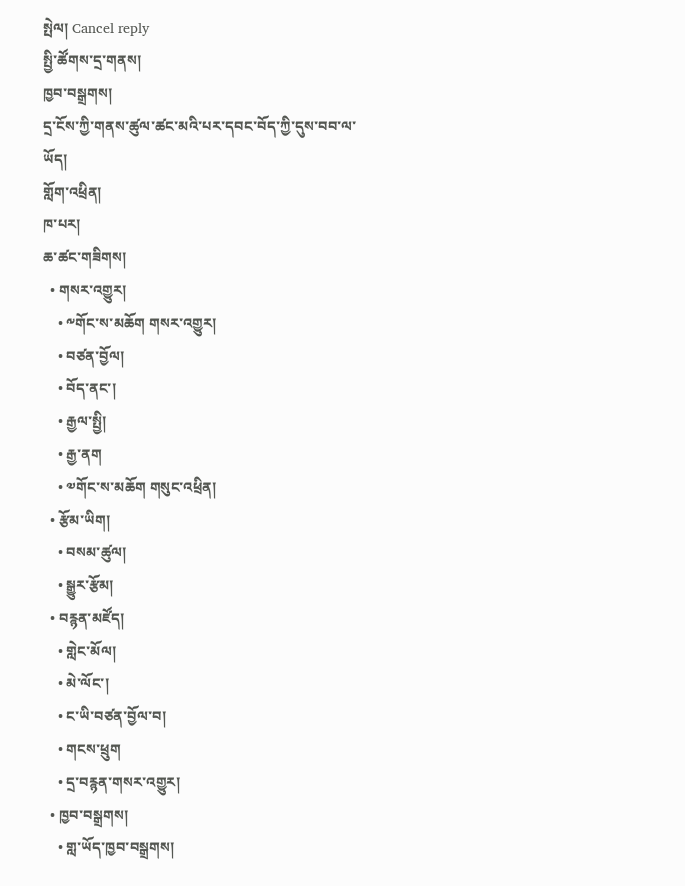སྤེལ། Cancel reply
སྤྱི་ཚོགས་དྲ་གནས།
ཁྱབ་བསྒྲགས།
དྲ་ངོས་ཀྱི་གནས་ཚུལ་ཚང་མའི་པར་དབང་བོད་ཀྱི་དུས་བབ་ལ་ཡོད།
གློག་འཕྲིན།
ཁ་པར།
ཆ་ཚང་གཟིགས།
  • གསར་འགྱུར།
    • ༸གོང་ས་མཆོག གསར་འགྱུར།
    • བཙན་བྱོལ།
    • བོད་ནང་།
    • རྒྱལ་སྤྱི།
    • རྒྱ་ནག
    • ༧གོང་ས་མཆོག གསུང་འཕྲིན།
  • རྩོམ་ཡིག།
    • བསམ་ཚུལ།
    • སྒྱུར་རྩོམ།
  • བརྙན་མཛོད།
    • གླེང་མོལ།
    • མེ་ལོང་།
    • ང་ཡི་བཙན་བྱོལ་བ།
    • གངས་ཕྲུག
    • དྲ་བརྙན་གསར་འགྱུར།
  • ཁྱབ་བསྒྲགས།
    • གླ་ཡོད་ཁྱབ་བསྒྲགས།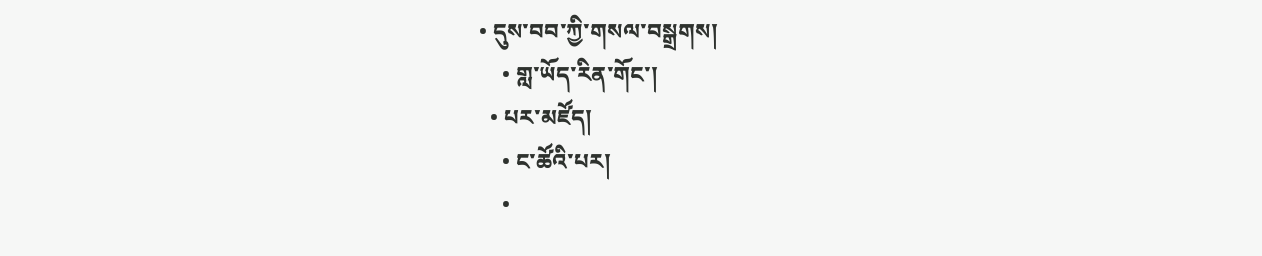• དུས་བབ་ཀྱི་གསལ་བསྒྲགས།
    • གླ་ཡོད་རིན་གོང་།
  • པར་མཛོད།
    • ང་ཚོའི་པར།
    •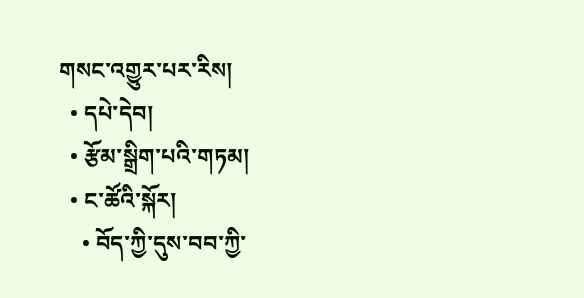གསང་འགྱུར་པར་རིས།
  • དཔེ་དེབ།
  • རྩོམ་སྒྲིག་པའི་གཏམ།
  • ང་ཚོའི་སྐོར།
    • བོད་ཀྱི་དུས་བབ་ཀྱི་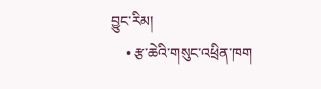བྱུང་རིམ།
    • རྩ་ཆེའི་གསུང་འཕྲིན་ཁག